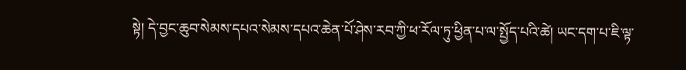སྟེ། དེ་བྱང་ཆུབ་སེམས་དཔའ་སེམས་དཔའ་ཆེན་པོ་ཤེས་རབ་ཀྱི་ཕ་རོལ་ཏུ་ཕྱིན་པ་ལ་སྤྱོད་པའི་ཚེ། ཡང་དག་པ་ཇི་ལྟ་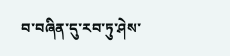བ་བཞིན་དུ་རབ་ཏུ་ཤེས་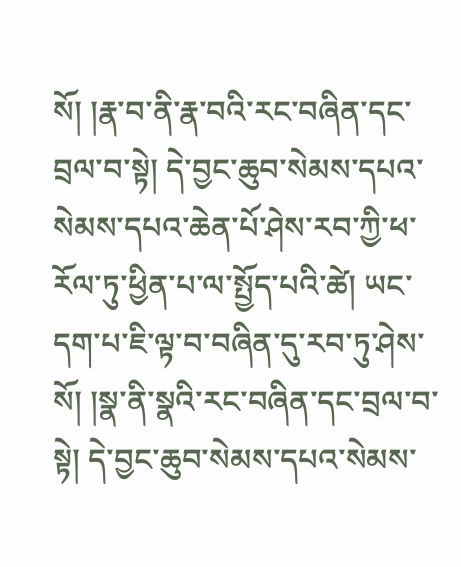སོ། །རྣ་བ་ནི་རྣ་བའི་རང་བཞིན་དང་བྲལ་བ་སྟེ། དེ་བྱང་ཆུབ་སེམས་དཔའ་སེམས་དཔའ་ཆེན་པོ་ཤེས་རབ་ཀྱི་ཕ་ རོལ་ཏུ་ཕྱིན་པ་ལ་སྤྱོད་པའི་ཚེ། ཡང་དག་པ་ཇི་ལྟ་བ་བཞིན་དུ་རབ་ཏུ་ཤེས་སོ། །སྣ་ནི་སྣའི་རང་བཞིན་དང་བྲལ་བ་སྟེ། དེ་བྱང་ཆུབ་སེམས་དཔའ་སེམས་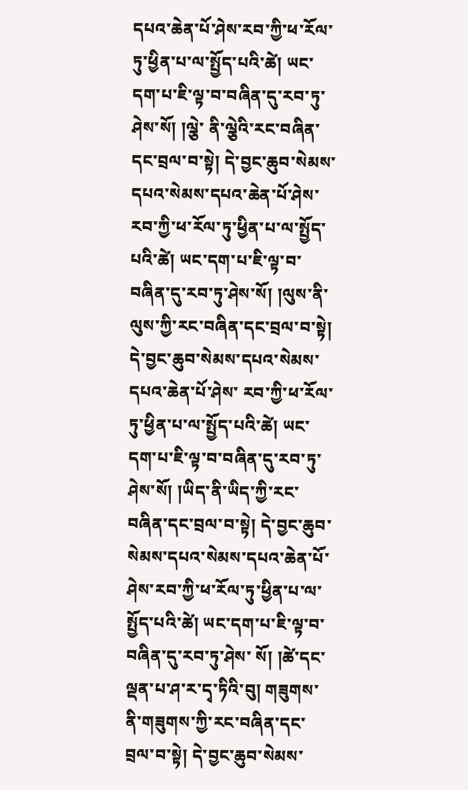དཔའ་ཆེན་པོ་ཤེས་རབ་ཀྱི་ཕ་རོལ་ཏུ་ཕྱིན་པ་ལ་སྤྱོད་པའི་ཚེ། ཡང་དག་པ་ཇི་ལྟ་བ་བཞིན་དུ་རབ་ཏུ་ཤེས་སོ། །ལྕེ་ ནི་ལྕེའི་རང་བཞིན་དང་བྲལ་བ་སྟེ། དེ་བྱང་ཆུབ་སེམས་དཔའ་སེམས་དཔའ་ཆེན་པོ་ཤེས་རབ་ཀྱི་ཕ་རོལ་ཏུ་ཕྱིན་པ་ལ་སྤྱོད་པའི་ཚེ། ཡང་དག་པ་ཇི་ལྟ་བ་བཞིན་དུ་རབ་ཏུ་ཤེས་སོ། །ལུས་ནི་ལུས་ཀྱི་རང་བཞིན་དང་བྲལ་བ་སྟེ། དེ་བྱང་ཆུབ་སེམས་དཔའ་སེམས་དཔའ་ཆེན་པོ་ཤེས་ རབ་ཀྱི་ཕ་རོལ་ཏུ་ཕྱིན་པ་ལ་སྤྱོད་པའི་ཚེ། ཡང་དག་པ་ཇི་ལྟ་བ་བཞིན་དུ་རབ་ཏུ་ཤེས་སོ། །ཡིད་ནི་ཡིད་ཀྱི་རང་བཞིན་དང་བྲལ་བ་སྟེ། དེ་བྱང་ཆུབ་སེམས་དཔའ་སེམས་དཔའ་ཆེན་པོ་ཤེས་རབ་ཀྱི་ཕ་རོལ་ཏུ་ཕྱིན་པ་ལ་སྤྱོད་པའི་ཚེ། ཡང་དག་པ་ཇི་ལྟ་བ་བཞིན་དུ་རབ་ཏུ་ཤེས་ སོ། །ཚེ་དང་ལྡན་པ་ཤ་ར་དྭ་ཏིའི་བུ། གཟུགས་ནི་གཟུགས་ཀྱི་རང་བཞིན་དང་བྲལ་བ་སྟེ། དེ་བྱང་ཆུབ་སེམས་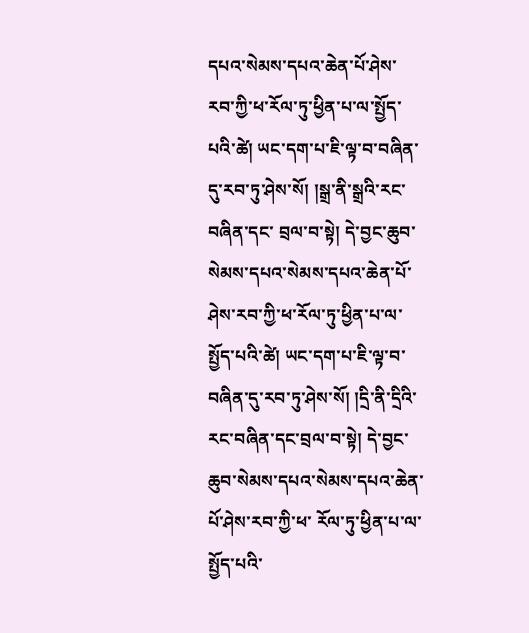དཔའ་སེམས་དཔའ་ཆེན་པོ་ཤེས་རབ་ཀྱི་ཕ་རོལ་ཏུ་ཕྱིན་པ་ལ་སྤྱོད་པའི་ཚེ། ཡང་དག་པ་ཇི་ལྟ་བ་བཞིན་དུ་རབ་ཏུ་ཤེས་སོ། །སྒྲ་ནི་སྒྲའི་རང་བཞིན་དང་ བྲལ་བ་སྟེ། དེ་བྱང་ཆུབ་སེམས་དཔའ་སེམས་དཔའ་ཆེན་པོ་ཤེས་རབ་ཀྱི་ཕ་རོལ་ཏུ་ཕྱིན་པ་ལ་སྤྱོད་པའི་ཚེ། ཡང་དག་པ་ཇི་ལྟ་བ་བཞིན་དུ་རབ་ཏུ་ཤེས་སོ། །དྲི་ནི་དྲིའི་རང་བཞིན་དང་བྲལ་བ་སྟེ། དེ་བྱང་ཆུབ་སེམས་དཔའ་སེམས་དཔའ་ཆེན་པོ་ཤེས་རབ་ཀྱི་ཕ་ རོལ་ཏུ་ཕྱིན་པ་ལ་སྤྱོད་པའི་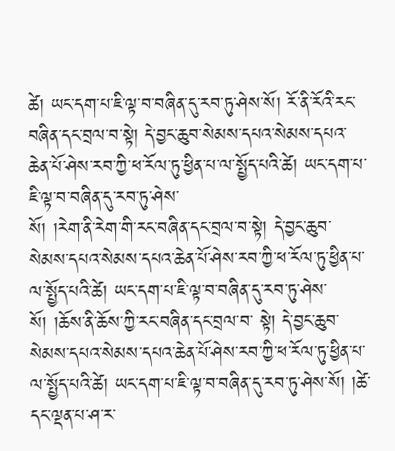ཚེ། ཡང་དག་པ་ཇི་ལྟ་བ་བཞིན་དུ་རབ་ཏུ་ཤེས་སོ། རོ་ནི་རོའི་རང་བཞིན་དང་བྲལ་བ་སྟེ། དེ་བྱང་ཆུབ་སེམས་དཔའ་སེམས་དཔའ་ཆེན་པོ་ཤེས་རབ་ཀྱི་ཕ་རོལ་ཏུ་ཕྱིན་པ་ལ་སྤྱོད་པའི་ཚེ། ཡང་དག་པ་ཇི་ལྟ་བ་བཞིན་དུ་རབ་ཏུ་ཤེས་
སོ། །རེག་ནི་རེག་གི་རང་བཞིན་དང་བྲལ་བ་སྟེ། དེ་བྱང་ཆུབ་སེམས་དཔའ་སེམས་དཔའ་ཆེན་པོ་ཤེས་རབ་ཀྱི་ཕ་རོལ་ཏུ་ཕྱིན་པ་ལ་སྤྱོད་པའི་ཚེ། ཡང་དག་པ་ཇི་ལྟ་བ་བཞིན་དུ་རབ་ཏུ་ཤེས་སོ། །ཆོས་ནི་ཆོས་ཀྱི་རང་བཞིན་དང་བྲལ་བ་ སྟེ། དེ་བྱང་ཆུབ་སེམས་དཔའ་སེམས་དཔའ་ཆེན་པོ་ཤེས་རབ་ཀྱི་ཕ་རོལ་ཏུ་ཕྱིན་པ་ལ་སྤྱོད་པའི་ཚེ། ཡང་དག་པ་ཇི་ལྟ་བ་བཞིན་དུ་རབ་ཏུ་ཤེས་སོ། །ཚེ་དང་ལྡན་པ་ཤ་ར་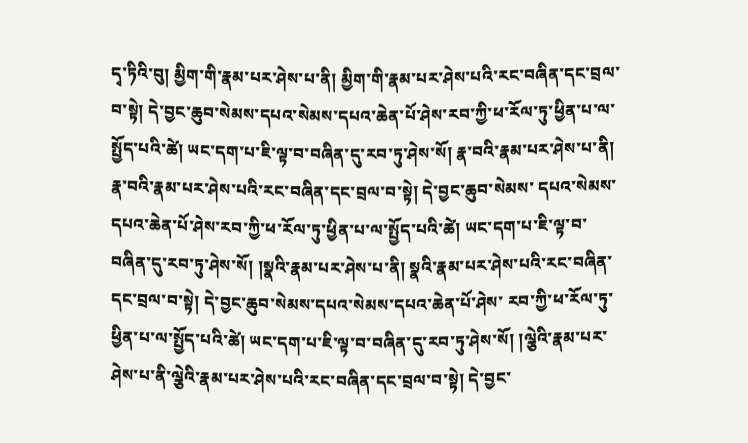དྭ་ཏིའི་བུ། མྱིག་གི་རྣམ་པར་ཤེས་པ་ནི། མྱིག་གི་རྣམ་པར་ཤེས་པའི་རང་བཞིན་དང་བྲལ་ བ་སྟེ། དེ་བྱང་ཆུབ་སེམས་དཔའ་སེམས་དཔའ་ཆེན་པོ་ཤེས་རབ་ཀྱི་ཕ་རོལ་ཏུ་ཕྱིན་པ་ལ་སྤྱོད་པའི་ཚེ། ཡང་དག་པ་ཇི་ལྟ་བ་བཞིན་དུ་རབ་ཏུ་ཤེས་སོ། རྣ་བའི་རྣམ་པར་ཤེས་པ་ནི། རྣ་བའི་རྣམ་པར་ཤེས་པའི་རང་བཞིན་དང་བྲལ་བ་སྟེ། དེ་བྱང་ཆུབ་སེམས་ དཔའ་སེམས་དཔའ་ཆེན་པོ་ཤེས་རབ་ཀྱི་ཕ་རོལ་ཏུ་ཕྱིན་པ་ལ་སྤྱོད་པའི་ཚེ། ཡང་དག་པ་ཇི་ལྟ་བ་བཞིན་དུ་རབ་ཏུ་ཤེས་སོ། །སྣའི་རྣམ་པར་ཤེས་པ་ནི། སྣའི་རྣམ་པར་ཤེས་པའི་རང་བཞིན་དང་བྲལ་བ་སྟེ། དེ་བྱང་ཆུབ་སེམས་དཔའ་སེམས་དཔའ་ཆེན་པོ་ཤེས་ རབ་ཀྱི་ཕ་རོལ་ཏུ་ཕྱིན་པ་ལ་སྤྱོད་པའི་ཚེ། ཡང་དག་པ་ཇི་ལྟ་བ་བཞིན་དུ་རབ་ཏུ་ཤེས་སོ། །ལྕེའི་རྣམ་པར་ཤེས་པ་ནི་ལྕེའི་རྣམ་པར་ཤེས་པའི་རང་བཞིན་དང་བྲལ་བ་སྟེ། དེ་བྱང་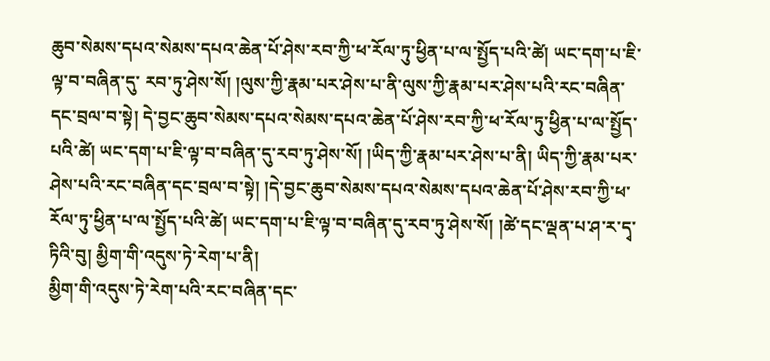ཆུབ་སེམས་དཔའ་སེམས་དཔའ་ཆེན་པོ་ཤེས་རབ་ཀྱི་ཕ་རོལ་ཏུ་ཕྱིན་པ་ལ་སྤྱོད་པའི་ཚེ། ཡང་དག་པ་ཇི་ལྟ་བ་བཞིན་དུ་ རབ་ཏུ་ཤེས་སོ། །ལུས་ཀྱི་རྣམ་པར་ཤེས་པ་ནི་ལུས་ཀྱི་རྣམ་པར་ཤེས་པའི་རང་བཞིན་དང་བྲལ་བ་སྟེ། དེ་བྱང་ཆུབ་སེམས་དཔའ་སེམས་དཔའ་ཆེན་པོ་ཤེས་རབ་ཀྱི་ཕ་རོལ་ཏུ་ཕྱིན་པ་ལ་སྤྱོད་པའི་ཚེ། ཡང་དག་པ་ཇི་ལྟ་བ་བཞིན་དུ་རབ་ཏུ་ཤེས་སོ། །ཡིད་ཀྱི་རྣམ་པར་ཤེས་པ་ནི། ཡིད་ཀྱི་རྣམ་པར་ཤེས་པའི་རང་བཞིན་དང་བྲལ་བ་སྟེ། །དེ་བྱང་ཆུབ་སེམས་དཔའ་སེམས་དཔའ་ཆེན་པོ་ཤེས་རབ་ཀྱི་ཕ་རོལ་ཏུ་ཕྱིན་པ་ལ་སྤྱོད་པའི་ཚེ། ཡང་དག་པ་ཇི་ལྟ་བ་བཞིན་དུ་རབ་ཏུ་ཤེས་སོ། །ཚེ་དང་ལྡན་པ་ཤ་ར་དྭ་ཏིའི་བུ། མྱིག་གི་འདུས་ཏེ་རེག་པ་ནི།
མྱིག་གི་འདུས་ཏེ་རེག་པའི་རང་བཞིན་དང་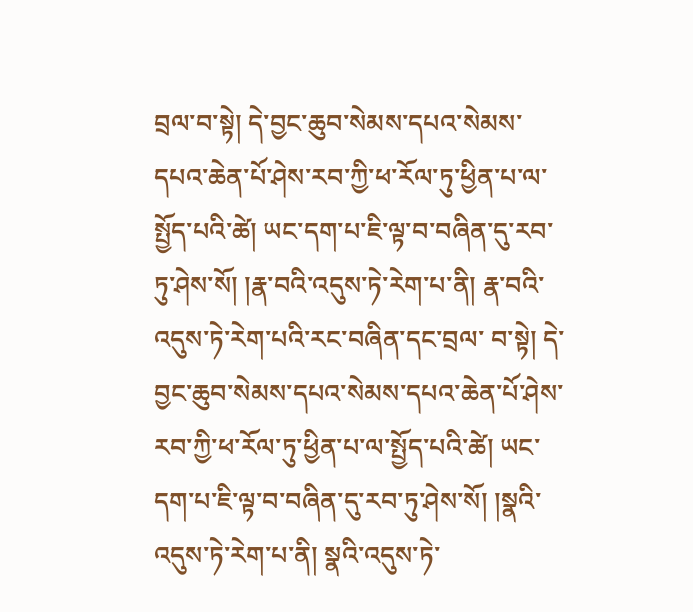བྲལ་བ་སྟེ། དེ་བྱང་ཆུབ་སེམས་དཔའ་སེམས་དཔའ་ཆེན་པོ་ཤེས་རབ་ཀྱི་ཕ་རོལ་ཏུ་ཕྱིན་པ་ལ་སྤྱོད་པའི་ཚེ། ཡང་དག་པ་ཇི་ལྟ་བ་བཞིན་དུ་རབ་ཏུ་ཤེས་སོ། །རྣ་བའི་འདུས་ཏེ་རེག་པ་ནི། རྣ་བའི་འདུས་ཏེ་རེག་པའི་རང་བཞིན་དང་བྲལ་ བ་སྟེ། དེ་བྱང་ཆུབ་སེམས་དཔའ་སེམས་དཔའ་ཆེན་པོ་ཤེས་རབ་ཀྱི་ཕ་རོལ་ཏུ་ཕྱིན་པ་ལ་སྤྱོད་པའི་ཚེ། ཡང་དག་པ་ཇི་ལྟ་བ་བཞིན་དུ་རབ་ཏུ་ཤེས་སོ། །སྣའི་འདུས་ཏེ་རེག་པ་ནི། སྣའི་འདུས་ཏེ་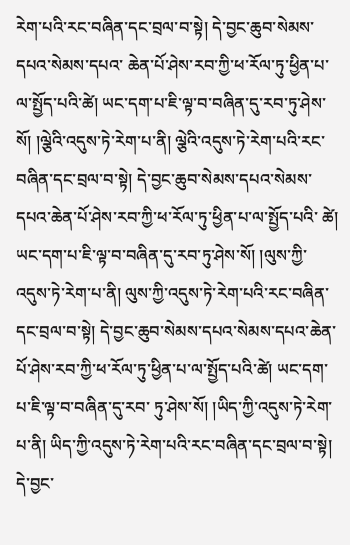རེག་པའི་རང་བཞིན་དང་བྲལ་བ་སྟེ། དེ་བྱང་ཆུབ་སེམས་དཔའ་སེམས་དཔའ་ ཆེན་པོ་ཤེས་རབ་ཀྱི་ཕ་རོལ་ཏུ་ཕྱིན་པ་ལ་སྤྱོད་པའི་ཚེ། ཡང་དག་པ་ཇི་ལྟ་བ་བཞིན་དུ་རབ་ཏུ་ཤེས་སོ། །ལྕེའི་འདུས་ཏེ་རེག་པ་ནི། ལྕེའི་འདུས་ཏེ་རེག་པའི་རང་བཞིན་དང་བྲལ་བ་སྟེ། དེ་བྱང་ཆུབ་སེམས་དཔའ་སེམས་དཔའ་ཆེན་པོ་ཤེས་རབ་ཀྱི་ཕ་རོལ་ཏུ་ཕྱིན་པ་ལ་སྤྱོད་པའི་ ཚེ། ཡང་དག་པ་ཇི་ལྟ་བ་བཞིན་དུ་རབ་ཏུ་ཤེས་སོ། །ལུས་ཀྱི་འདུས་ཏེ་རེག་པ་ནི། ལུས་ཀྱི་འདུས་ཏེ་རེག་པའི་རང་བཞིན་དང་བྲལ་བ་སྟེ། དེ་བྱང་ཆུབ་སེམས་དཔའ་སེམས་དཔའ་ཆེན་པོ་ཤེས་རབ་ཀྱི་ཕ་རོལ་ཏུ་ཕྱིན་པ་ལ་སྤྱོད་པའི་ཚེ། ཡང་དག་པ་ཇི་ལྟ་བ་བཞིན་དུ་རབ་ ཏུ་ཤེས་སོ། །ཡིད་ཀྱི་འདུས་ཏེ་རེག་པ་ནི། ཡིད་ཀྱི་འདུས་ཏེ་རེག་པའི་རང་བཞིན་དང་བྲལ་བ་སྟེ། དེ་བྱང་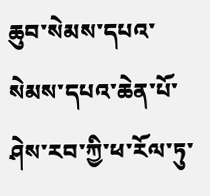ཆུབ་སེམས་དཔའ་སེམས་དཔའ་ཆེན་པོ་ཤེས་རབ་ཀྱི་ཕ་རོལ་ཏུ་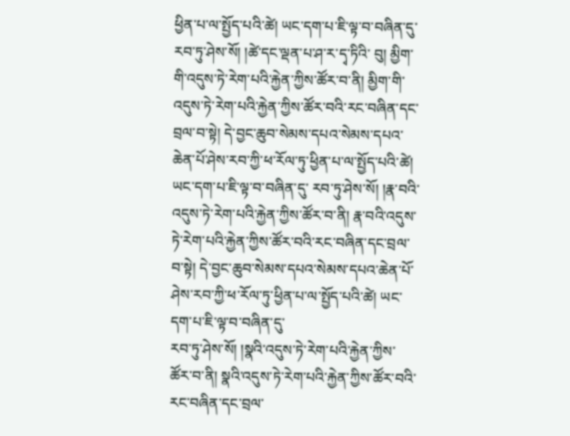ཕྱིན་པ་ལ་སྤྱོད་པའི་ཚེ། ཡང་དག་པ་ཇི་ལྟ་བ་བཞིན་དུ་རབ་ཏུ་ཤེས་སོ། །ཚེ་དང་ལྡན་པ་ཤ་ར་དྭ་ཏིའི་ བུ། མྱིག་གི་འདུས་ཏེ་རེག་པའི་རྐྱེན་ཀྱིས་ཚོར་བ་ནི། མྱིག་གི་འདུས་ཏེ་རེག་པའི་རྐྱེན་ཀྱིས་ཚོར་བའི་རང་བཞིན་དང་བྲལ་བ་སྟེ། དེ་བྱང་ཆུབ་སེམས་དཔའ་སེམས་དཔའ་ཆེན་པོ་ཤེས་རབ་ཀྱི་ཕ་རོལ་ཏུ་ཕྱིན་པ་ལ་སྤྱོད་པའི་ཚེ། ཡང་དག་པ་ཇི་ལྟ་བ་བཞིན་དུ་ རབ་ཏུ་ཤེས་སོ། །རྣ་བའི་འདུས་ཏེ་རེག་པའི་རྐྱེན་ཀྱིས་ཚོར་བ་ནི། རྣ་བའི་འདུས་ཏེ་རེག་པའི་རྐྱེན་ཀྱིས་ཚོར་བའི་རང་བཞིན་དང་བྲལ་བ་སྟེ། དེ་བྱང་ཆུབ་སེམས་དཔའ་སེམས་དཔའ་ཆེན་པོ་ཤེས་རབ་ཀྱི་ཕ་རོལ་ཏུ་ཕྱིན་པ་ལ་སྤྱོད་པའི་ཚེ། ཡང་དག་པ་ཇི་ལྟ་བ་བཞིན་དུ་
རབ་ཏུ་ཤེས་སོ། །སྣའི་འདུས་ཏེ་རེག་པའི་རྐྱེན་ཀྱིས་ཚོར་བ་ནི། སྣའི་འདུས་ཏེ་རེག་པའི་རྐྱེན་ཀྱིས་ཚོར་བའི་རང་བཞིན་དང་བྲལ་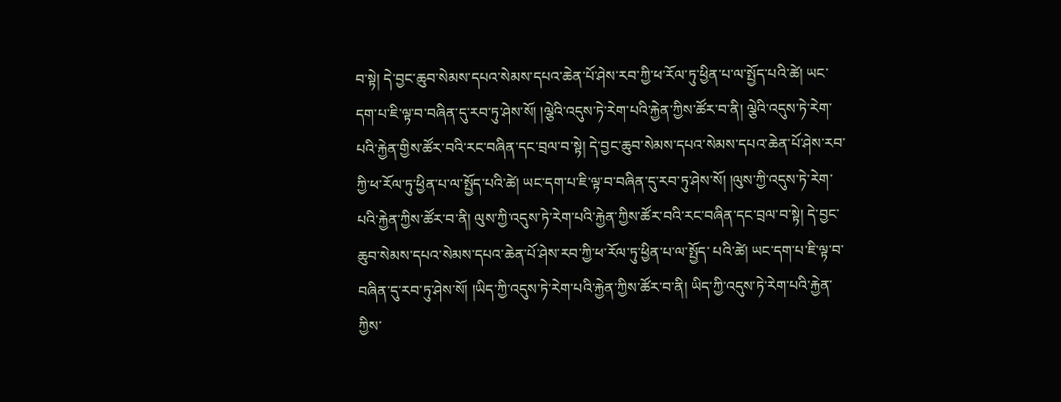བ་སྟེ། དེ་བྱང་ཆུབ་སེམས་དཔའ་སེམས་དཔའ་ཆེན་པོ་ཤེས་རབ་ཀྱི་ཕ་རོལ་ཏུ་ཕྱིན་པ་ལ་སྤྱོད་པའི་ཚེ། ཡང་ དག་པ་ཇི་ལྟ་བ་བཞིན་དུ་རབ་ཏུ་ཤེས་སོ། །ལྕེའི་འདུས་ཏེ་རེག་པའི་རྐྱེན་ཀྱིས་ཚོར་བ་ནི། ལྕེའི་འདུས་ཏེ་རེག་པའི་རྐྱེན་གྱིས་ཚོར་བའི་རང་བཞིན་དང་བྲལ་བ་སྟེ། དེ་བྱང་ཆུབ་སེམས་དཔའ་སེམས་དཔའ་ཆེན་པོ་ཤེས་རབ་ཀྱི་ཕ་རོལ་ཏུ་ཕྱིན་པ་ལ་སྤྱོད་པའི་ཚེ། ཡང་དག་པ་ཇི་ལྟ་བ་བཞིན་དུ་རབ་ཏུ་ཤེས་སོ། །ལུས་ཀྱི་འདུས་ཏེ་རེག་པའི་རྐྱེན་ཀྱིས་ཚོར་བ་ནི། ལུས་ཀྱི་འདུས་ཏེ་རེག་པའི་རྐྱེན་ཀྱིས་ཚོར་བའི་རང་བཞིན་དང་བྲལ་བ་སྟེ། དེ་བྱང་ཆུབ་སེམས་དཔའ་སེམས་དཔའ་ཆེན་པོ་ཤེས་རབ་ཀྱི་ཕ་རོལ་ཏུ་ཕྱིན་པ་ལ་སྤྱོད་ པའི་ཚེ། ཡང་དག་པ་ཇི་ལྟ་བ་བཞིན་དུ་རབ་ཏུ་ཤེས་སོ། །ཡིད་ཀྱི་འདུས་ཏེ་རེག་པའི་རྐྱེན་ཀྱིས་ཚོར་བ་ནི། ཡིད་ཀྱི་འདུས་ཏེ་རེག་པའི་རྐྱེན་ཀྱིས་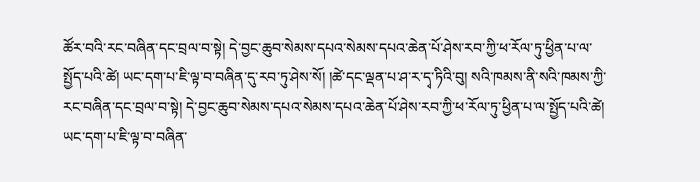ཚོར་བའི་རང་བཞིན་དང་བྲལ་བ་སྟེ། དེ་བྱང་ཆུབ་སེམས་དཔའ་སེམས་དཔའ་ཆེན་པོ་ཤེས་རབ་ཀྱི་ཕ་རོལ་ཏུ་ཕྱིན་པ་ལ་ སྤྱོད་པའི་ཚེ། ཡང་དག་པ་ཇི་ལྟ་བ་བཞིན་དུ་རབ་ཏུ་ཤེས་སོ། །ཚེ་དང་ལྡན་པ་ཤ་ར་དྭ་ཏིའི་བུ། སའི་ཁམས་ནི་སའི་ཁམས་ཀྱི་རང་བཞིན་དང་བྲལ་བ་སྟེ། དེ་བྱང་ཆུབ་སེམས་དཔའ་སེམས་དཔའ་ཆེན་པོ་ཤེས་རབ་ཀྱི་ཕ་རོལ་ཏུ་ཕྱིན་པ་ལ་སྤྱོད་པའི་ཚེ། ཡང་དག་པ་ཇི་ལྟ་བ་བཞིན་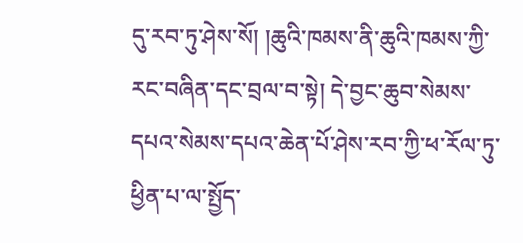དུ་རབ་ཏུ་ཤེས་སོ། །ཆུའི་ཁམས་ནི་ཆུའི་ཁམས་ཀྱི་རང་བཞིན་དང་བྲལ་བ་སྟེ། དེ་བྱང་ཆུབ་སེམས་དཔའ་སེམས་དཔའ་ཆེན་པོ་ཤེས་རབ་ཀྱི་ཕ་རོལ་ཏུ་ཕྱིན་པ་ལ་སྤྱོད་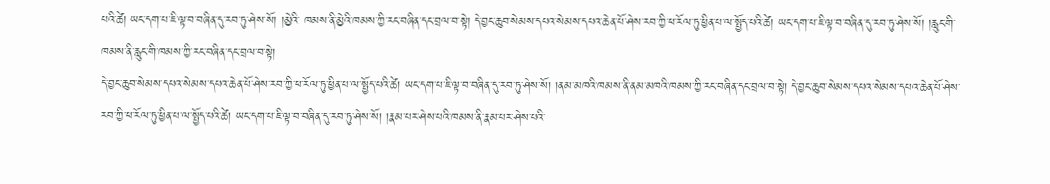པའི་ཚེ། ཡང་དག་པ་ཇི་ལྟ་བ་བཞིན་དུ་རབ་ཏུ་ཤེས་སོ། །མྱེའི་ ཁམས་ནི་མྱེའི་ཁམས་ཀྱི་རང་བཞིན་དང་བྲལ་བ་སྟེ། དེ་བྱང་ཆུབ་སེམས་དཔའ་སེམས་དཔའ་ཆེན་པོ་ཤེས་རབ་ཀྱི་ཕ་རོལ་ཏུ་ཕྱིན་པ་ལ་སྤྱོད་པའི་ཚེ། ཡང་དག་པ་ཇི་ལྟ་བ་བཞིན་དུ་རབ་ཏུ་ཤེས་སོ། །རླུང་གི་ཁམས་ནི་རླུང་གི་ཁམས་ཀྱི་རང་བཞིན་དང་བྲལ་བ་སྟེ།
དེ་བྱང་ཆུབ་སེམས་དཔའ་སེམས་དཔའ་ཆེན་པོ་ཤེས་རབ་ཀྱི་ཕ་རོལ་ཏུ་ཕྱིན་པ་ལ་སྤྱོད་པའི་ཚེ། ཡང་དག་པ་ཇི་ལྟ་བ་བཞིན་དུ་རབ་ཏུ་ཤེས་སོ། །ནམ་མཁའི་ཁམས་ནི་ནམ་མཁའི་ཁམས་ཀྱི་རང་བཞིན་དང་བྲལ་བ་སྟེ། དེ་བྱང་ཆུབ་སེམས་དཔའ་སེམས་དཔའ་ཆེན་པོ་ཤེས་ རབ་ཀྱི་ཕ་རོལ་ཏུ་ཕྱིན་པ་ལ་སྤྱོད་པའི་ཚེ། ཡང་དག་པ་ཇི་ལྟ་བ་བཞིན་དུ་རབ་ཏུ་ཤེས་སོ། །རྣམ་པར་ཤེས་པའི་ཁམས་ནི་རྣམ་པར་ཤེས་པའི་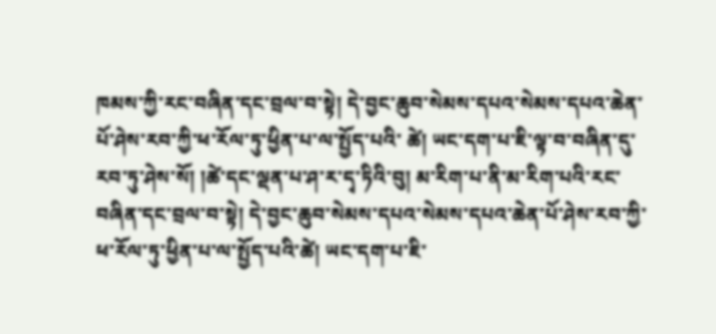ཁམས་ཀྱི་རང་བཞིན་དང་བྲལ་བ་སྟེ། དེ་བྱང་ཆུབ་སེམས་དཔའ་སེམས་དཔའ་ཆེན་པོ་ཤེས་རབ་ཀྱི་ཕ་རོལ་ཏུ་ཕྱིན་པ་ལ་སྤྱོད་པའི་ ཚེ། ཡང་དག་པ་ཇི་ལྟ་བ་བཞིན་དུ་རབ་ཏུ་ཤེས་སོ། །ཚེ་དང་ལྡན་པ་ཤ་ར་དྭ་ཏིའི་བུ། མ་རིག་པ་ནི་མ་རིག་པའི་རང་བཞིན་དང་བྲལ་བ་སྟེ། དེ་བྱང་ཆུབ་སེམས་དཔའ་སེམས་དཔའ་ཆེན་པོ་ཤེས་རབ་ཀྱི་ཕ་རོལ་ཏུ་ཕྱིན་པ་ལ་སྤྱོད་པའི་ཚེ། ཡང་དག་པ་ཇི་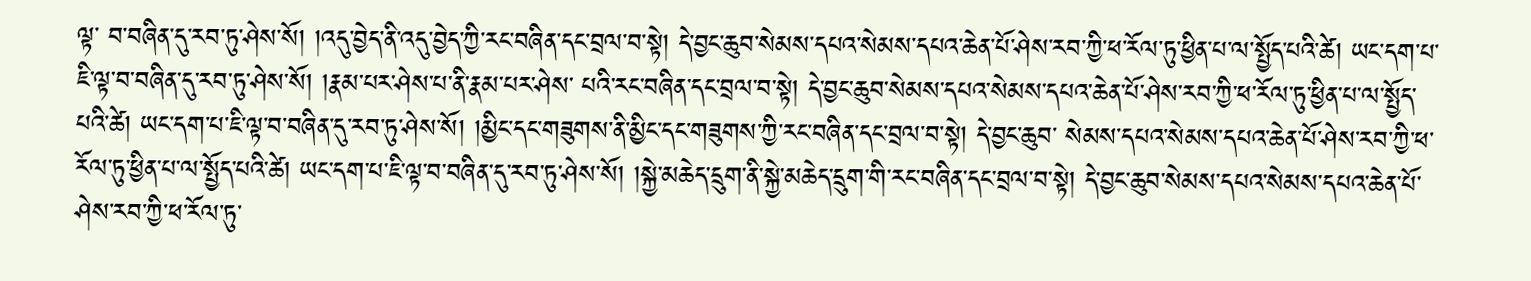ལྟ་ བ་བཞིན་དུ་རབ་ཏུ་ཤེས་སོ། །འདུ་བྱེད་ནི་འདུ་བྱེད་ཀྱི་རང་བཞིན་དང་བྲལ་བ་སྟེ། དེ་བྱང་ཆུབ་སེམས་དཔའ་སེམས་དཔའ་ཆེན་པོ་ཤེས་རབ་ཀྱི་ཕ་རོལ་ཏུ་ཕྱིན་པ་ལ་སྤྱོད་པའི་ཚེ། ཡང་དག་པ་ཇི་ལྟ་བ་བཞིན་དུ་རབ་ཏུ་ཤེས་སོ། །རྣམ་པར་ཤེས་པ་ནི་རྣམ་པར་ཤེས་ པའི་རང་བཞིན་དང་བྲལ་བ་སྟེ། དེ་བྱང་ཆུབ་སེམས་དཔའ་སེམས་དཔའ་ཆེན་པོ་ཤེས་རབ་ཀྱི་ཕ་རོལ་ཏུ་ཕྱིན་པ་ལ་སྤྱོད་པའི་ཚེ། ཡང་དག་པ་ཇི་ལྟ་བ་བཞིན་དུ་རབ་ཏུ་ཤེས་སོ། །མྱིང་དང་གཟུགས་ནི་མྱིང་དང་གཟུགས་ཀྱི་རང་བཞིན་དང་བྲལ་བ་སྟེ། དེ་བྱང་ཆུབ་ སེམས་དཔའ་སེམས་དཔའ་ཆེན་པོ་ཤེས་རབ་ཀྱི་ཕ་རོལ་ཏུ་ཕྱིན་པ་ལ་སྤྱོད་པའི་ཚེ། ཡང་དག་པ་ཇི་ལྟ་བ་བཞིན་དུ་རབ་ཏུ་ཤེས་སོ། །སྐྱེ་མཆེད་དྲུག་ནི་སྐྱེ་མཆེད་དྲུག་གི་རང་བཞིན་དང་བྲལ་བ་སྟེ། དེ་བྱང་ཆུབ་སེམས་དཔའ་སེམས་དཔའ་ཆེན་པོ་ཤེས་རབ་ཀྱི་ཕ་རོལ་ཏུ་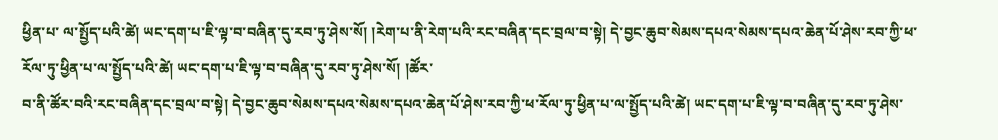ཕྱིན་པ་ ལ་སྤྱོད་པའི་ཚེ། ཡང་དག་པ་ཇི་ལྟ་བ་བཞིན་དུ་རབ་ཏུ་ཤེས་སོ། །རེག་པ་ནི་རེག་པའི་རང་བཞིན་དང་བྲལ་བ་སྟེ། དེ་བྱང་ཆུབ་སེམས་དཔའ་སེམས་དཔའ་ཆེན་པོ་ཤེས་རབ་ཀྱི་ཕ་རོལ་ཏུ་ཕྱིན་པ་ལ་སྤྱོད་པའི་ཚེ། ཡང་དག་པ་ཇི་ལྟ་བ་བཞིན་དུ་རབ་ཏུ་ཤེས་སོ། །ཚོར་
བ་ནི་ཚོར་བའི་རང་བཞིན་དང་བྲལ་བ་སྟེ། དེ་བྱང་ཆུབ་སེམས་དཔའ་སེམས་དཔའ་ཆེན་པོ་ཤེས་རབ་ཀྱི་ཕ་རོལ་ཏུ་ཕྱིན་པ་ལ་སྤྱོད་པའི་ཚེ། ཡང་དག་པ་ཇི་ལྟ་བ་བཞིན་དུ་རབ་ཏུ་ཤེས་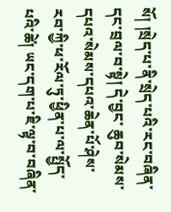སོ། །སྲེད་པ་ནི་སྲེད་པའི་རང་བཞིན་དང་བྲལ་བ་སྟེ། དེ་བྱང་ ཆུབ་སེམས་དཔའ་སེམས་དཔའ་ཆེན་པོ་ཤེས་རབ་ཀྱི་ཕ་རོལ་ཏུ་ཕྱིན་པ་ལ་སྤྱོད་པའི་ཚེ། ཡང་དག་པ་ཇི་ལྟ་བ་བཞིན་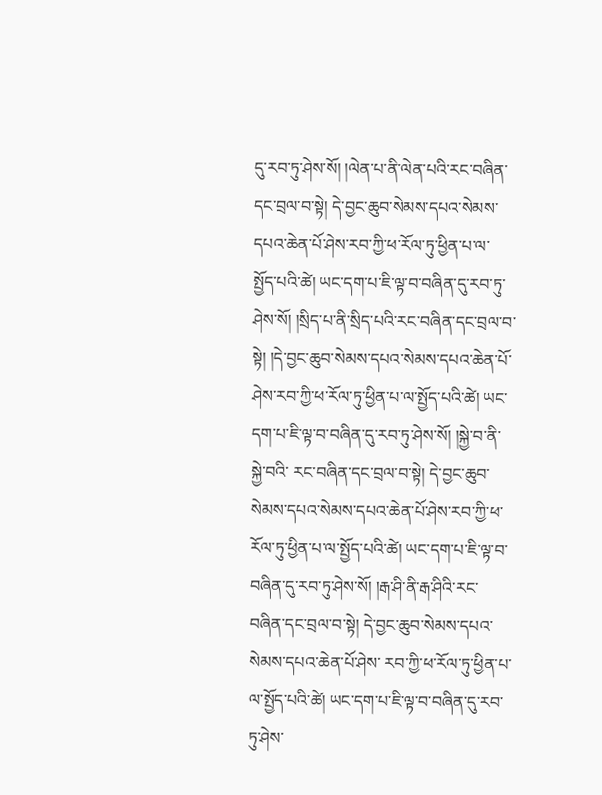དུ་རབ་ཏུ་ཤེས་སོ། །ལེན་པ་ནི་ལེན་པའི་རང་བཞིན་དང་བྲལ་བ་སྟེ། དེ་བྱང་ཆུབ་སེམས་དཔའ་སེམས་དཔའ་ཆེན་པོ་ཤེས་རབ་ཀྱི་ཕ་རོལ་ཏུ་ཕྱིན་པ་ལ་ སྤྱོད་པའི་ཚེ། ཡང་དག་པ་ཇི་ལྟ་བ་བཞིན་དུ་རབ་ཏུ་ཤེས་སོ། །སྲིད་པ་ནི་སྲིད་པའི་རང་བཞིན་དང་བྲལ་བ་སྟེ། །དེ་བྱང་ཆུབ་སེམས་དཔའ་སེམས་དཔའ་ཆེན་པོ་ཤེས་རབ་ཀྱི་ཕ་རོལ་ཏུ་ཕྱིན་པ་ལ་སྤྱོད་པའི་ཚེ། ཡང་དག་པ་ཇི་ལྟ་བ་བཞིན་དུ་རབ་ཏུ་ཤེས་སོ། །སྐྱེ་བ་ནི་སྐྱེ་བའི་ རང་བཞིན་དང་བྲལ་བ་སྟེ། དེ་བྱང་ཆུབ་སེམས་དཔའ་སེམས་དཔའ་ཆེན་པོ་ཤེས་རབ་ཀྱི་ཕ་རོལ་ཏུ་ཕྱིན་པ་ལ་སྤྱོད་པའི་ཚེ། ཡང་དག་པ་ཇི་ལྟ་བ་བཞིན་དུ་རབ་ཏུ་ཤེས་སོ། །རྒ་ཤི་ནི་རྒ་ཤིའི་རང་བཞིན་དང་བྲལ་བ་སྟེ། དེ་བྱང་ཆུབ་སེམས་དཔའ་སེམས་དཔའ་ཆེན་པོ་ཤེས་ རབ་ཀྱི་ཕ་རོལ་ཏུ་ཕྱིན་པ་ལ་སྤྱོད་པའི་ཚེ། ཡང་དག་པ་ཇི་ལྟ་བ་བཞིན་དུ་རབ་ཏུ་ཤེས་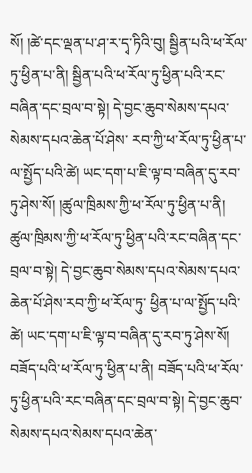སོ། །ཚེ་དང་ལྡན་པ་ཤ་ར་དྭ་ཏིའི་བུ། སྦྱིན་པའི་ཕ་རོལ་ཏུ་ཕྱིན་པ་ནི། སྦྱིན་པའི་ཕ་རོལ་ཏུ་ཕྱིན་པའི་རང་བཞིན་དང་བྲལ་བ་སྟེ། དེ་བྱང་ཆུབ་སེམས་དཔའ་སེམས་དཔའ་ཆེན་པོ་ཤེས་ རབ་ཀྱི་ཕ་རོལ་ཏུ་ཕྱིན་པ་ལ་སྤྱོད་པའི་ཚེ། ཡང་དག་པ་ཇི་ལྟ་བ་བཞིན་དུ་རབ་ཏུ་ཤེས་སོ། །ཚུལ་ཁྲིམས་ཀྱི་ཕ་རོལ་ཏུ་ཕྱིན་པ་ནི། ཚུལ་ཁྲིམས་ཀྱི་ཕ་རོལ་ཏུ་ཕྱིན་པའི་རང་བཞིན་དང་བྲལ་བ་སྟེ། དེ་བྱང་ཆུབ་སེམས་དཔའ་སེམས་དཔའ་ཆེན་པོ་ཤེས་རབ་ཀྱི་ཕ་རོལ་ཏུ་ ཕྱིན་པ་ལ་སྤྱོད་པའི་ཚེ། ཡང་དག་པ་ཇི་ལྟ་བ་བཞིན་དུ་རབ་ཏུ་ཤེས་སོ། བཟོད་པའི་ཕ་རོལ་ཏུ་ཕྱིན་པ་ནི། བཟོད་པའི་ཕ་རོལ་ཏུ་ཕྱིན་པའི་རང་བཞིན་དང་བྲལ་བ་སྟེ། དེ་བྱང་ཆུབ་སེམས་དཔའ་སེམས་དཔའ་ཆེན་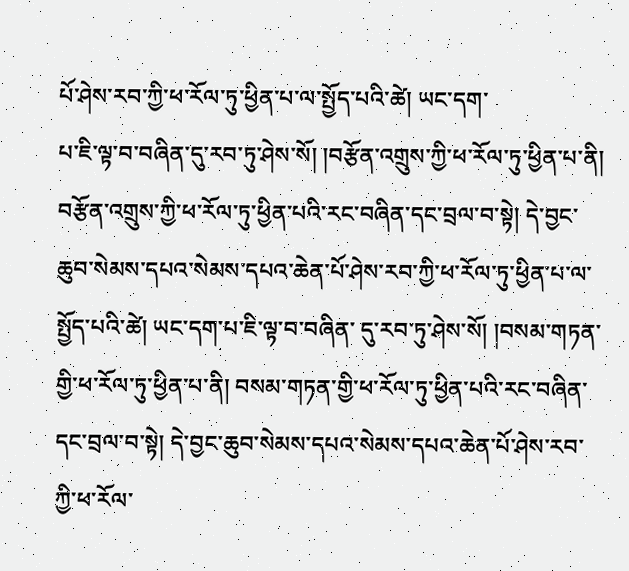པོ་ཤེས་རབ་ཀྱི་ཕ་རོལ་ཏུ་ཕྱིན་པ་ལ་སྤྱོད་པའི་ཚེ། ཡང་དག་
པ་ཇི་ལྟ་བ་བཞིན་དུ་རབ་ཏུ་ཤེས་སོ། །བརྩོན་འགྲུས་ཀྱི་ཕ་རོལ་ཏུ་ཕྱིན་པ་ནི། བརྩོན་འགྲུས་ཀྱི་ཕ་རོལ་ཏུ་ཕྱིན་པའི་རང་བཞིན་དང་བྲལ་བ་སྟེ། དེ་བྱང་ཆུབ་སེམས་དཔའ་སེམས་དཔའ་ཆེན་པོ་ཤེས་རབ་ཀྱི་ཕ་རོལ་ཏུ་ཕྱིན་པ་ལ་སྤྱོད་པའི་ཚེ། ཡང་དག་པ་ཇི་ལྟ་བ་བཞིན་ དུ་རབ་ཏུ་ཤེས་སོ། །བསམ་གཏན་གྱི་ཕ་རོལ་ཏུ་ཕྱིན་པ་ནི། བསམ་གཏན་གྱི་ཕ་རོལ་ཏུ་ཕྱིན་པའི་རང་བཞིན་དང་བྲལ་བ་སྟེ། དེ་བྱང་ཆུབ་སེམས་དཔའ་སེམས་དཔའ་ཆེན་པོ་ཤེས་རབ་ཀྱི་ཕ་རོལ་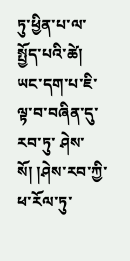ཏུ་ཕྱིན་པ་ལ་སྤྱོད་པའི་ཚེ། ཡང་དག་པ་ཇི་ལྟ་བ་བཞིན་དུ་རབ་ཏུ་ ཤེས་སོ། །ཤེས་རབ་ཀྱི་ཕ་རོལ་ཏུ་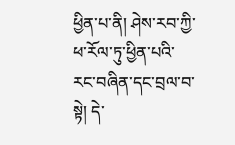ཕྱིན་པ་ནི། ཤེས་རབ་ཀྱི་ཕ་རོལ་ཏུ་ཕྱིན་པའི་རང་བཞིན་དང་བྲལ་བ་སྟེ། དེ་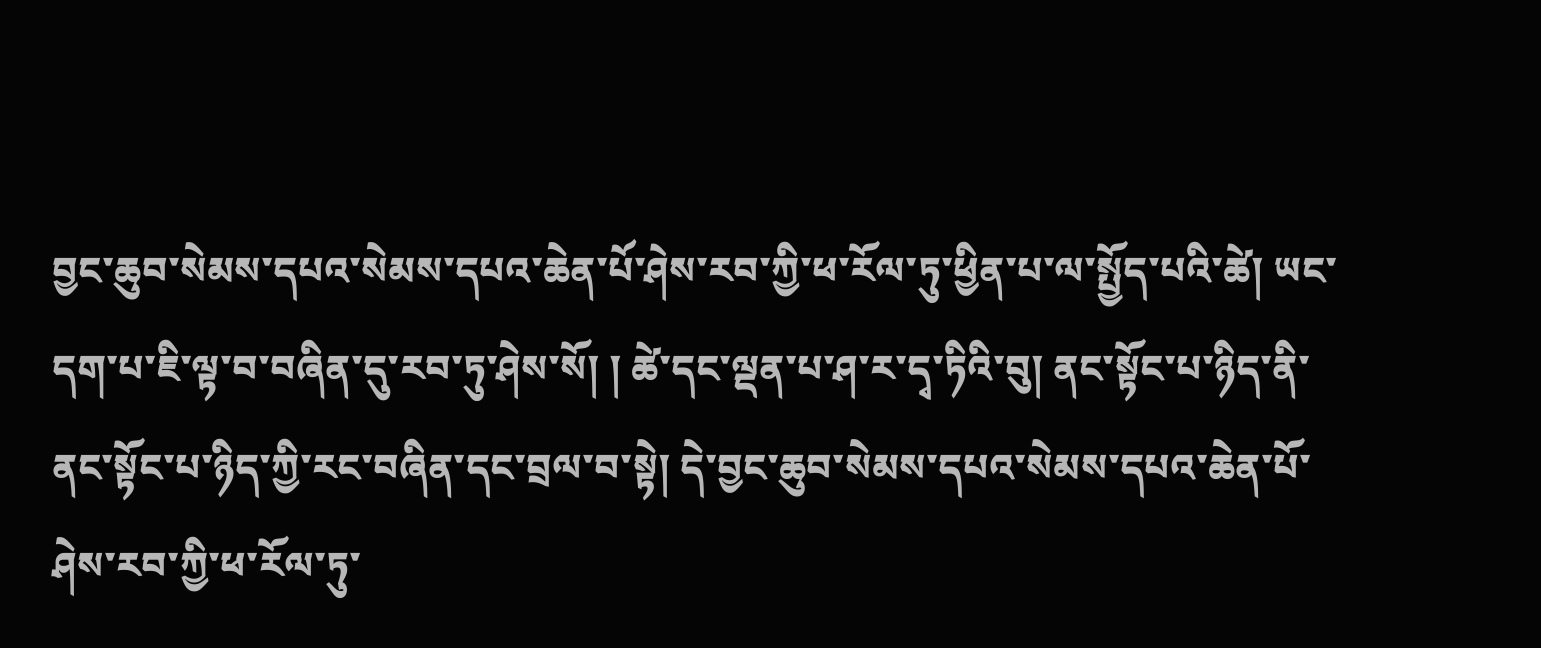བྱང་ཆུབ་སེམས་དཔའ་སེམས་དཔའ་ཆེན་པོ་ཤེས་རབ་ཀྱི་ཕ་རོལ་ཏུ་ཕྱིན་པ་ལ་སྤྱོད་པའི་ཚེ། ཡང་དག་པ་ཇི་ལྟ་བ་བཞིན་དུ་རབ་ཏུ་ཤེས་སོ། ། ཚེ་དང་ལྡན་པ་ཤ་ར་དྭ་ཏིའི་བུ། ནང་སྟོང་པ་ཉིད་ནི་ནང་སྟོང་པ་ཉིད་ཀྱི་རང་བཞིན་དང་བྲལ་བ་སྟེ། དེ་བྱང་ཆུབ་སེམས་དཔའ་སེམས་དཔའ་ཆེན་པོ་ཤེས་རབ་ཀྱི་ཕ་རོལ་ཏུ་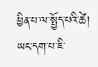ཕྱིན་པ་ལ་སྤྱོད་པའི་ཚེ། ཡང་དག་པ་ཇི་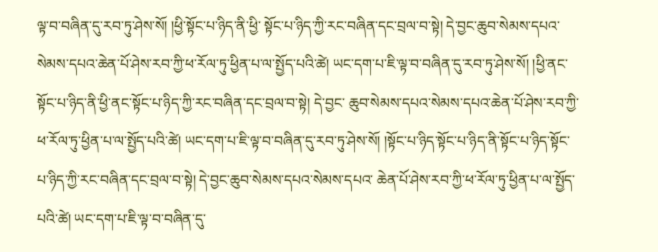ལྟ་བ་བཞིན་དུ་རབ་ཏུ་ཤེས་སོ། །ཕྱི་སྟོང་པ་ཉིད་ནི་ཕྱི་ སྟོང་པ་ཉིད་ཀྱི་རང་བཞིན་དང་བྲལ་བ་སྟེ། དེ་བྱང་ཆུབ་སེམས་དཔའ་སེམས་དཔའ་ཆེན་པོ་ཤེས་རབ་ཀྱི་ཕ་རོལ་ཏུ་ཕྱིན་པ་ལ་སྤྱོད་པའི་ཚེ། ཡང་དག་པ་ཇི་ལྟ་བ་བཞིན་དུ་རབ་ཏུ་ཤེས་སོ། །ཕྱི་ནང་སྟོང་པ་ཉིད་ནི་ཕྱི་ནང་སྟོང་པ་ཉིད་ཀྱི་རང་བཞིན་དང་བྲལ་བ་སྟེ། དེ་བྱང་ ཆུབ་སེམས་དཔའ་སེམས་དཔའ་ཆེན་པོ་ཤེས་རབ་ཀྱི་ཕ་རོལ་ཏུ་ཕྱིན་པ་ལ་སྤྱོད་པའི་ཚེ། ཡང་དག་པ་ཇི་ལྟ་བ་བཞིན་དུ་རབ་ཏུ་ཤེས་སོ། །སྟོང་པ་ཉིད་སྟོང་པ་ཉིད་ནི་སྟོང་པ་ཉིད་སྟོང་པ་ཉིད་ཀྱི་རང་བཞིན་དང་བྲལ་བ་སྟེ། དེ་བྱང་ཆུབ་སེམས་དཔའ་སེམས་དཔའ་ ཆེན་པོ་ཤེས་རབ་ཀྱི་ཕ་རོལ་ཏུ་ཕྱིན་པ་ལ་སྤྱོད་པའི་ཚེ། ཡང་དག་པ་ཇི་ལྟ་བ་བཞིན་དུ་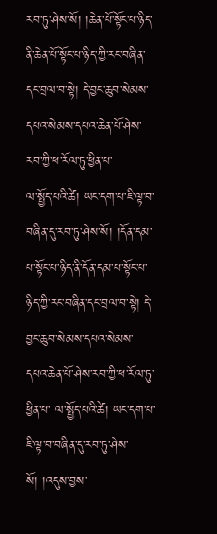རབ་ཏུ་ཤེས་སོ། །ཆེན་པོ་སྟོང་པ་ཉིད་ནི་ཆེན་པོ་སྟོང་པ་ཉིད་ཀྱི་རང་བཞིན་དང་བྲལ་བ་སྟེ། དེ་བྱང་ཆུབ་སེམས་དཔའ་སེམས་དཔའ་ཆེན་པོ་ཤེས་རབ་ཀྱི་ཕ་རོལ་ཏུ་ཕྱིན་པ་
ལ་སྤྱོད་པའི་ཚེ། ཡང་དག་པ་ཇི་ལྟ་བ་བཞིན་དུ་རབ་ཏུ་ཤེས་སོ། །དོན་དམ་པ་སྟོང་པ་ཉིད་ནི་དོན་དམ་པ་སྟོང་པ་ཉིད་ཀྱི་རང་བཞིན་དང་བྲལ་བ་སྟེ། དེ་བྱང་ཆུབ་སེམས་དཔའ་སེམས་དཔའ་ཆེན་པོ་ཤེས་རབ་ཀྱི་ཕ་རོལ་ཏུ་ཕྱིན་པ་ ལ་སྤྱོད་པའི་ཚེ། ཡང་དག་པ་ཇི་ལྟ་བ་བཞིན་དུ་རབ་ཏུ་ཤེས་སོ། །འདུས་བྱས་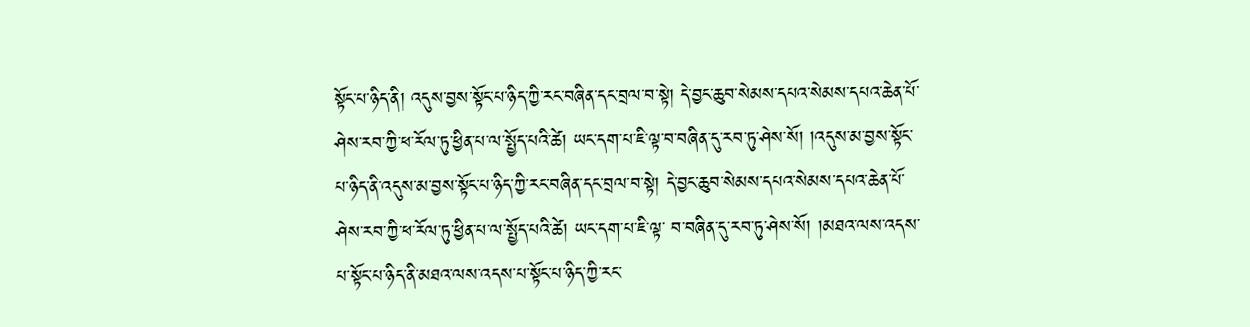སྟོང་པ་ཉིད་ནི། འདུས་བྱས་སྟོང་པ་ཉིད་ཀྱི་རང་བཞིན་དང་བྲལ་བ་སྟེ། དེ་བྱང་ཆུབ་སེམས་དཔའ་སེམས་དཔའ་ཆེན་པོ་ཤེས་རབ་ཀྱི་ཕ་རོལ་ཏུ་ཕྱིན་པ་ལ་སྤྱོད་པའི་ཚེ། ཡང་དག་པ་ཇི་ལྟ་བ་བཞིན་དུ་རབ་ཏུ་ཤེས་སོ། །འདུས་མ་བྱས་སྟོང་པ་ཉིད་ནི་འདུས་མ་བྱས་སྟོང་པ་ཉིད་ཀྱི་རང་བཞིན་དང་བྲལ་བ་སྟེ། དེ་བྱང་ཆུབ་སེམས་དཔའ་སེམས་དཔའ་ཆེན་པོ་ཤེས་རབ་ཀྱི་ཕ་རོལ་ཏུ་ཕྱིན་པ་ལ་སྤྱོད་པའི་ཚེ། ཡང་དག་པ་ཇི་ལྟ་ བ་བཞིན་དུ་རབ་ཏུ་ཤེས་སོ། །མཐའ་ལས་འདས་པ་སྟོང་པ་ཉིད་ནི་མཐའ་ལས་འདས་པ་སྟོང་པ་ཉིད་ཀྱི་རང་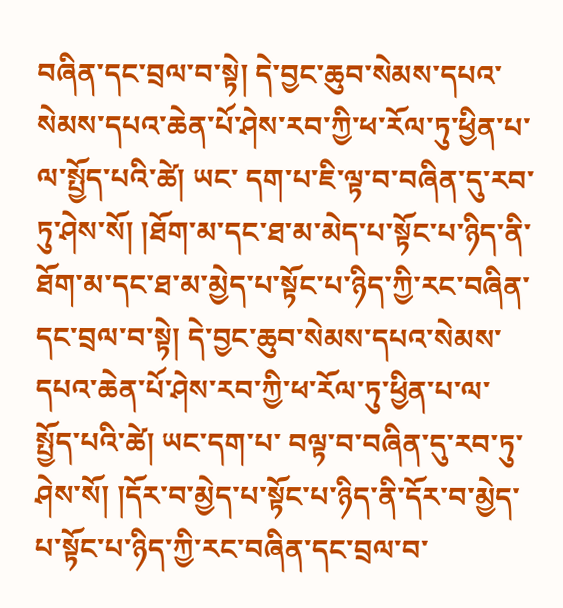བཞིན་དང་བྲལ་བ་སྟེ། དེ་བྱང་ཆུབ་སེམས་དཔའ་སེམས་དཔའ་ཆེན་པོ་ཤེས་རབ་ཀྱི་ཕ་རོལ་ཏུ་ཕྱིན་པ་ལ་སྤྱོད་པའི་ཚེ། ཡང་ དག་པ་ཇི་ལྟ་བ་བཞིན་དུ་རབ་ཏུ་ཤེས་སོ། །ཐོག་མ་དང་ཐ་མ་མེད་པ་སྟོང་པ་ཉིད་ནི་ཐོག་མ་དང་ཐ་མ་མྱེད་པ་སྟོང་པ་ཉིད་ཀྱི་རང་བཞིན་དང་བྲལ་བ་སྟེ། དེ་བྱང་ཆུབ་སེམས་དཔའ་སེམས་དཔའ་ཆེན་པོ་ཤེས་རབ་ཀྱི་ཕ་རོལ་ཏུ་ཕྱིན་པ་ལ་སྤྱོད་པའི་ཚེ། ཡང་དག་པ་ བལྟ་བ་བཞིན་དུ་རབ་ཏུ་ཤེས་སོ། །དོར་བ་མྱེད་པ་སྟོང་པ་ཉིད་ནི་དོར་བ་མྱེད་པ་སྟོང་པ་ཉིད་ཀྱི་རང་བཞིན་དང་བྲལ་བ་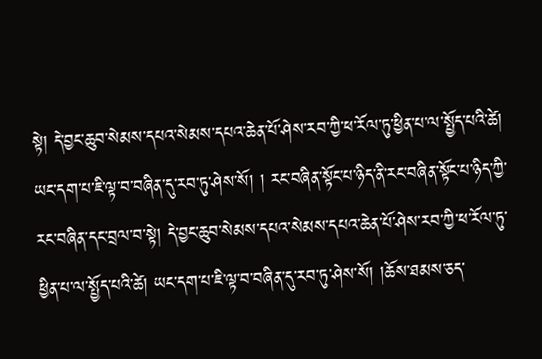སྟེ། དེ་བྱང་ཆུབ་སེམས་དཔའ་སེམས་དཔའ་ཆེན་པོ་ཤེས་རབ་ཀྱི་ཕ་རོལ་ཏུ་ཕྱིན་པ་ལ་སྤྱོད་པའི་ཚེ། ཡང་དག་པ་ཇི་ལྟ་བ་བཞིན་དུ་རབ་ཏུ་ཤེས་སོ། ། རང་བཞིན་སྟོང་པ་ཉིད་ནི་རང་བཞིན་སྟོང་པ་ཉིད་ཀྱི་རང་བཞིན་དང་བྲལ་བ་སྟེ། དེ་བྱང་ཆུབ་སེམས་དཔའ་སེམས་དཔའ་ཆེན་པོ་ཤེས་རབ་ཀྱི་ཕ་རོལ་ཏུ་ཕྱིན་པ་ལ་སྤྱོད་པའི་ཚེ། ཡང་དག་པ་ཇི་ལྟ་བ་བཞིན་དུ་རབ་ཏུ་ཤེས་སོ། །ཆོས་ཐམས་ཅད་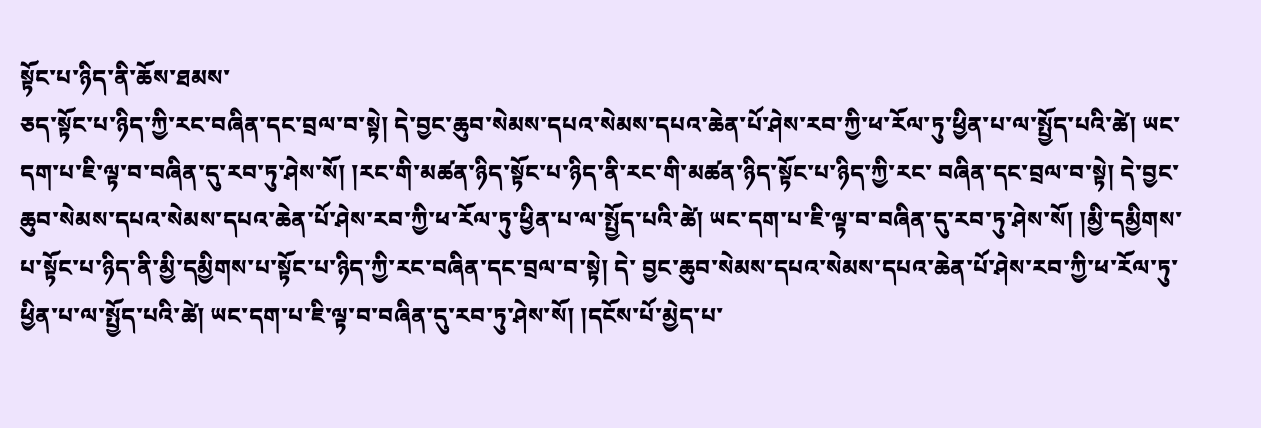སྟོང་པ་ཉིད་ནི་ཆོས་ཐམས་
ཅད་སྟོང་པ་ཉིད་ཀྱི་རང་བཞིན་དང་བྲལ་བ་སྟེ། དེ་བྱང་ཆུབ་སེམས་དཔའ་སེམས་དཔའ་ཆེན་པོ་ཤེས་རབ་ཀྱི་ཕ་རོལ་ཏུ་ཕྱིན་པ་ལ་སྤྱོད་པའི་ཚེ། ཡང་དག་པ་ཇི་ལྟ་བ་བཞིན་དུ་རབ་ཏུ་ཤེས་སོ། །རང་གི་མཚན་ཉིད་སྟོང་པ་ཉིད་ནི་རང་གི་མཚན་ཉིད་སྟོང་པ་ཉིད་ཀྱི་རང་ བཞིན་དང་བྲལ་བ་སྟེ། དེ་བྱང་ཆུབ་སེམས་དཔའ་སེམས་དཔའ་ཆེན་པོ་ཤེས་རབ་ཀྱི་ཕ་རོལ་ཏུ་ཕྱིན་པ་ལ་སྤྱོད་པའི་ཚེ། ཡང་དག་པ་ཇི་ལྟ་བ་བཞིན་དུ་རབ་ཏུ་ཤེས་སོ། །མྱི་དམྱིགས་པ་སྟོང་པ་ཉིད་ནི་མྱི་དམྱིགས་པ་སྟོང་པ་ཉིད་ཀྱི་རང་བཞིན་དང་བྲལ་བ་སྟེ། དེ་ བྱང་ཆུབ་སེམས་དཔའ་སེམས་དཔའ་ཆེན་པོ་ཤེས་རབ་ཀྱི་ཕ་རོལ་ཏུ་ཕྱིན་པ་ལ་སྤྱོད་པའི་ཚེ། ཡང་དག་པ་ཇི་ལྟ་བ་བཞིན་དུ་རབ་ཏུ་ཤེས་སོ། །དངོས་པོ་མྱེད་པ་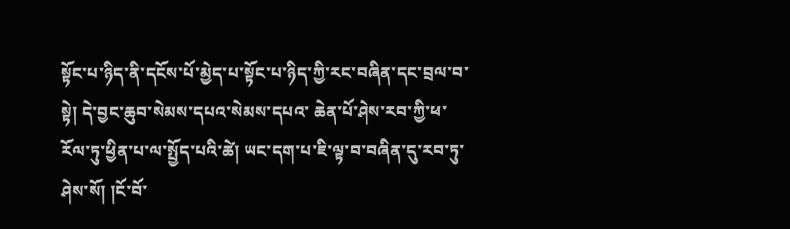སྟོང་པ་ཉིད་ནི་དངོས་པོ་མྱེད་པ་སྟོང་པ་ཉིད་ཀྱི་རང་བཞིན་དང་བྲལ་བ་སྟེ། དེ་བྱང་ཆུབ་སེམས་དཔའ་སེམས་དཔའ་ ཆེན་པོ་ཤེས་རབ་ཀྱི་ཕ་རོལ་ཏུ་ཕྱིན་པ་ལ་སྤྱོད་པའི་ཚེ། ཡང་དག་པ་ཇི་ལྟ་བ་བཞིན་དུ་རབ་ཏུ་ཤེས་སོ། །ངོ་བོ་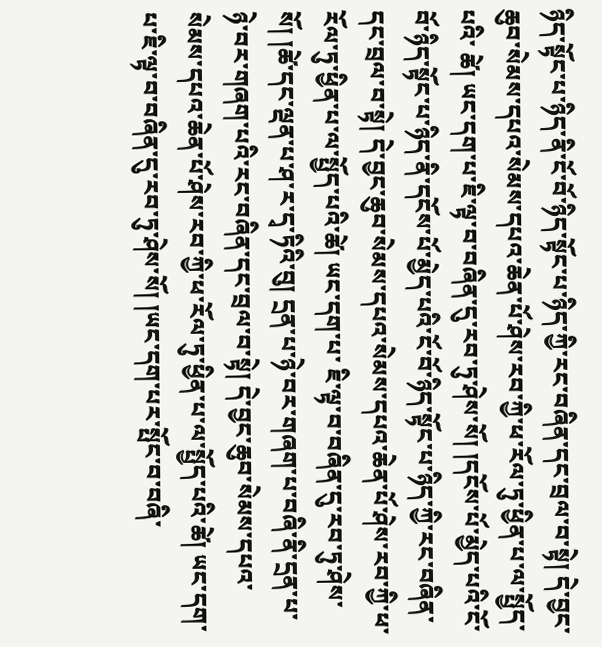ཉིད་སྟོང་པ་ཉིད་ནི་ངོ་བོ་ཉིད་སྟོང་པ་ཉིད་ཀྱི་རང་བཞིན་དང་བྲལ་བ་སྟེ། དེ་བྱང་ཆུབ་སེམས་དཔའ་སེམས་དཔའ་ཆེན་པོ་ཤེས་རབ་ཀྱི་ཕ་རོལ་ཏུ་ཕྱིན་པ་ལ་སྤྱོད་པའི་ ཚེ། ཡང་དག་པ་ཇི་ལྟ་བ་བཞིན་དུ་རབ་ཏུ་ཤེས་སོ། །དངོས་པོ་མྱེད་པའི་ངོ་བོ་ཉིད་སྟོང་པ་ཉིད་ནི་དངོས་པོ་མྱེད་པའི་ངོ་བོ་ཉིད་སྟོང་པ་ཉིད་ཀྱི་རང་བཞིན་དང་བྲལ་བ་སྟེ། དེ་བྱང་ཆུབ་སེམས་དཔའ་སེམས་དཔའ་ཆེན་པོ་ཤེས་རབ་ཀྱི་ཕ་རོལ་ཏུ་ཕྱིན་པ་ལ་སྤྱོད་པའི་ཚེ། ཡང་དག་པ་ ཇི་ལྟ་བ་བཞིན་དུ་རབ་ཏུ་ཤེས་སོ། །ཚེ་དང་ལྡན་པ་ཤ་ར་དྭ་ཏིའི་བུ། དྲན་པ་ཉེ་བར་གཞག་པ་བཞི་ནི་དྲན་པ་ཉེ་བར་གཞག་པའི་རང་བཞིན་དང་བྲལ་བ་སྟེ། དེ་བྱང་ཆུབ་སེམས་དཔའ་སེམས་དཔའ་ཆེན་པོ་ཤེས་རབ་ཀྱི་ཕ་རོལ་ཏུ་ཕྱིན་པ་ལ་སྤྱོད་པའི་ཚེ། ཡང་དག་ པ་ཇི་ལྟ་བ་བཞིན་དུ་རབ་ཏུ་ཤེས་སོ། །ཡང་དག་པར་སྤོང་བ་བཞི་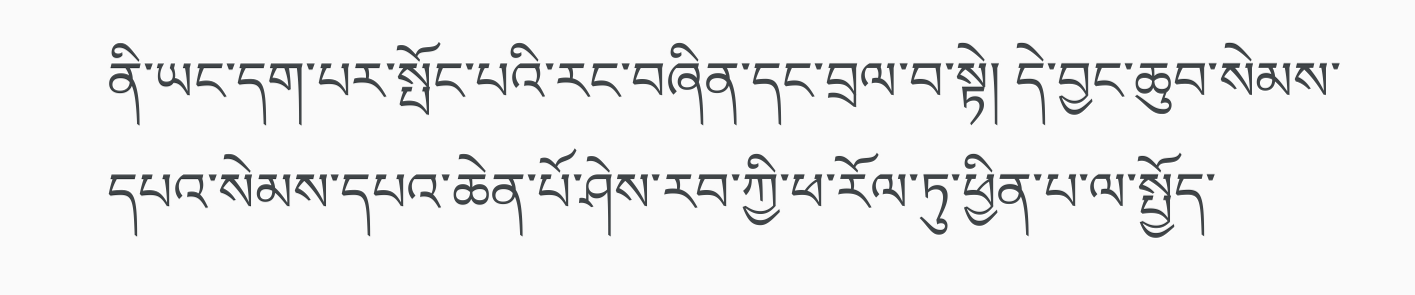ནི་ཡང་དག་པར་སྤོང་པའི་རང་བཞིན་དང་བྲལ་བ་སྟེ། དེ་བྱང་ཆུབ་སེམས་དཔའ་སེམས་དཔའ་ཆེན་པོ་ཤེས་རབ་ཀྱི་ཕ་རོལ་ཏུ་ཕྱིན་པ་ལ་སྤྱོད་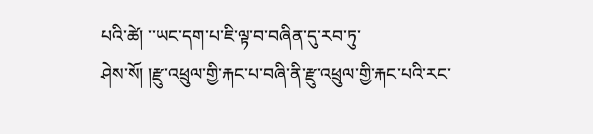པའི་ཚེ། ་་ཡང་དག་པ་ཇི་ལྟ་བ་བཞིན་དུ་རབ་ཏུ་
ཤེས་སོ། །རྫུ་འཕྲུལ་གྱི་རྐང་པ་བཞི་ནི་རྫུ་འཕྲུལ་གྱི་རྐང་པའི་རང་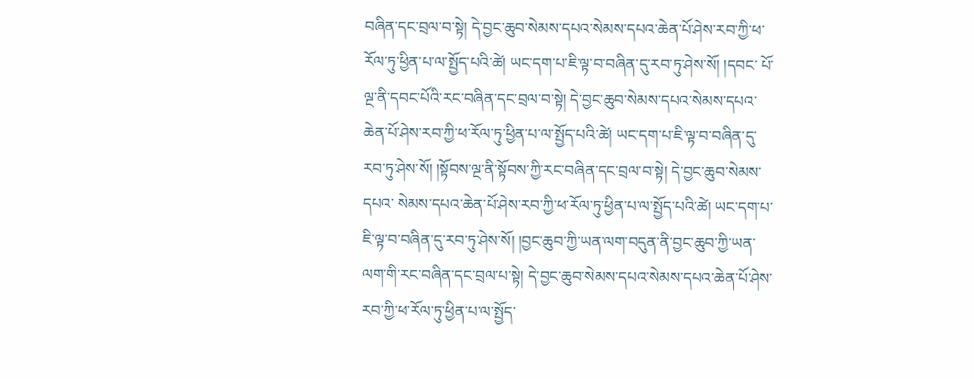བཞིན་དང་བྲལ་བ་སྟེ། དེ་བྱང་ཆུབ་སེམས་དཔའ་སེམས་དཔའ་ཆེན་པོ་ཤེས་རབ་ཀྱི་ཕ་རོལ་ཏུ་ཕྱིན་པ་ལ་སྤྱོད་པའི་ཚེ། ཡང་དག་པ་ཇི་ལྟ་བ་བཞིན་དུ་རབ་ཏུ་ཤེས་སོ། །དབང་ པོ་ལྔ་ནི་དབང་པོའི་རང་བཞིན་དང་བྲལ་བ་སྟེ། དེ་བྱང་ཆུབ་སེམས་དཔའ་སེམས་དཔའ་ཆེན་པོ་ཤེས་རབ་ཀྱི་ཕ་རོལ་ཏུ་ཕྱིན་པ་ལ་སྤྱོད་པའི་ཚེ། ཡང་དག་པ་ཇི་ལྟ་བ་བཞིན་དུ་རབ་ཏུ་ཤེས་སོ། །སྟོབས་ལྔ་ནི་སྟོབས་ཀྱི་རང་བཞིན་དང་བྲལ་བ་སྟེ། དེ་བྱང་ཆུབ་སེམས་དཔའ་ སེམས་དཔའ་ཆེན་པོ་ཤེས་རབ་ཀྱི་ཕ་རོལ་ཏུ་ཕྱིན་པ་ལ་སྤྱོད་པའི་ཚེ། ཡང་དག་པ་ཇི་ལྟ་བ་བཞིན་དུ་རབ་ཏུ་ཤེས་སོ། །བྱང་ཆུབ་ཀྱི་ཡན་ལག་བདུན་ནི་བྱང་ཆུབ་ཀྱི་ཡན་ལག་གི་རང་བཞིན་དང་བྲལ་པ་སྟེ། དེ་བྱང་ཆུབ་སེམས་དཔའ་སེམས་དཔའ་ཆེན་པོ་ཤེས་ རབ་ཀྱི་ཕ་རོལ་ཏུ་ཕྱིན་པ་ལ་སྤྱོད་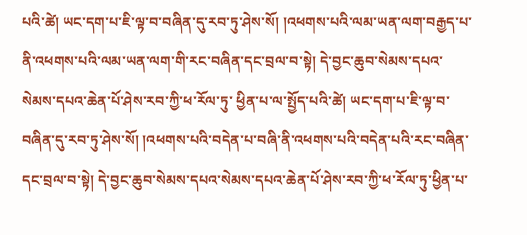པའི་ཚེ། ཡང་དག་པ་ཇི་ལྟ་བ་བཞིན་དུ་རབ་ཏུ་ཤེས་སོ། །འཕགས་པའི་ལམ་ཡན་ལག་བརྒྱད་པ་ནི་འཕགས་པའི་ལམ་ཡན་ལག་གི་རང་བཞིན་དང་བྲལ་བ་སྟེ། དེ་བྱང་ཆུབ་སེམས་དཔའ་སེམས་དཔའ་ཆེན་པོ་ཤེས་རབ་ཀྱི་ཕ་རོལ་ཏུ་ ཕྱིན་པ་ལ་སྤྱོད་པའི་ཚེ། ཡང་དག་པ་ཇི་ལྟ་བ་བཞིན་དུ་རབ་ཏུ་ཤེས་སོ། །འཕགས་པའི་བདེན་པ་བཞི་ནི་འཕགས་པའི་བདེན་པའི་རང་བཞིན་དང་བྲལ་བ་སྟེ། དེ་བྱང་ཆུབ་སེམས་དཔའ་སེམས་དཔའ་ཆེན་པོ་ཤེས་རབ་ཀྱི་ཕ་རོལ་ཏུ་ཕྱིན་པ་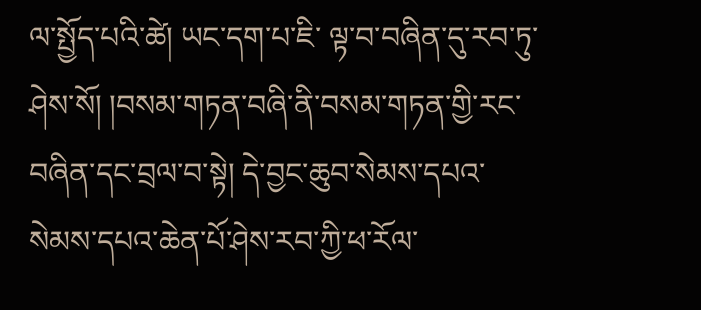ལ་སྤྱོད་པའི་ཚེ། ཡང་དག་པ་ཇི་ ལྟ་བ་བཞིན་དུ་རབ་ཏུ་ཤེས་སོ། །བསམ་གཏན་བཞི་ནི་བསམ་གཏན་གྱི་རང་བཞིན་དང་བྲལ་བ་སྟེ། དེ་བྱང་ཆུབ་སེམས་དཔའ་སེམས་དཔའ་ཆེན་པོ་ཤེས་རབ་ཀྱི་ཕ་རོལ་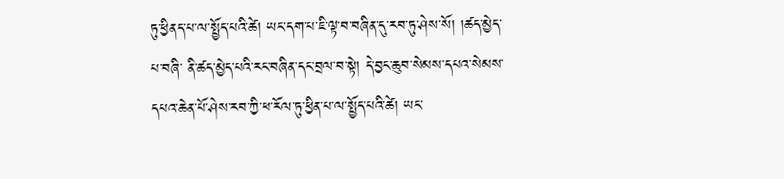ཏུ་ཕྱིནད་པ་ལ་སྤྱོད་པའི་ཚེ། ཡང་དག་པ་ཇི་ལྟ་བ་བཞིན་དུ་རབ་ཏུ་ཤེས་སོ། །ཚད་མྱེད་པ་བཞི་ ནི་ཚད་མྱེད་པའི་རང་བཞིན་དང་བྲལ་བ་སྟེ། དེ་བྱང་ཆུབ་སེམས་དཔའ་སེམས་དཔའ་ཆེན་པོ་ཤེས་རབ་ཀྱི་ཕ་རོལ་ཏུ་ཕྱིན་པ་ལ་སྤྱོད་པའི་ཚེ། ཡང་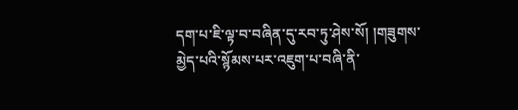དག་པ་ཇི་ལྟ་བ་བཞིན་དུ་རབ་ཏུ་ཤེས་སོ། །གཟུགས་མྱེད་པའི་སྙོམས་པར་འཇུག་པ་བཞི་ནི་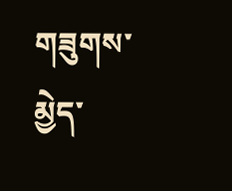གཟུགས་མྱེད་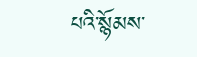པའི་སྙོམས་